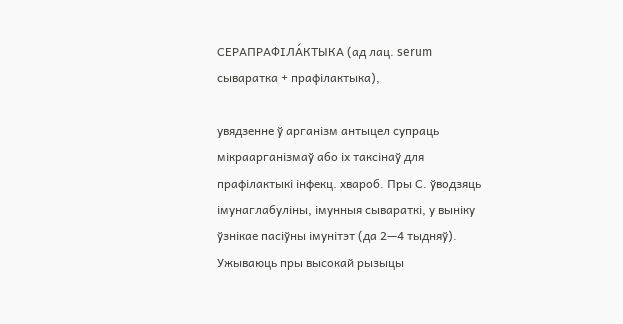СЕРАПРАФІЛА́КТЫКА (ад лац. serum сываратка + прафілактыка),

увядзенне ў арганізм антыцел супраць мікраарганізмаў або іх таксінаў для прафілактыкі інфекц. хвароб. Пры С. ўводзяць імунаглабуліны, імунныя сывараткі, у выніку ўзнікае пасіўны імунітэт (да 2—4 тыдняў). Ужываюць пры высокай рызыцы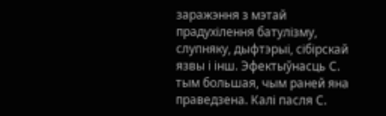заражэння з мэтай прадухілення батулізму, слупняку, дыфтэрыі, сібірскай язвы і інш. Эфектыўнасць С. тым большая, чым раней яна праведзена. Калі пасля С.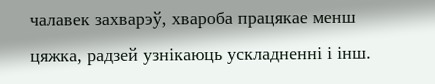чалавек захварэў, хвароба працякае менш цяжка, радзей узнікаюць ускладненні і інш.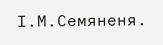І.М.Семяненя.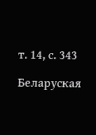т. 14, с. 343

Беларуская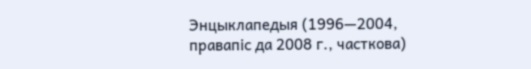Энцыклапедыя (1996—2004, правапіс да 2008 г., часткова)